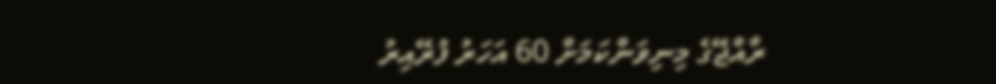ރާއްޖޭގެ މިނިވަންކަމަށް 60 އަހަރު ފުރޭއިރު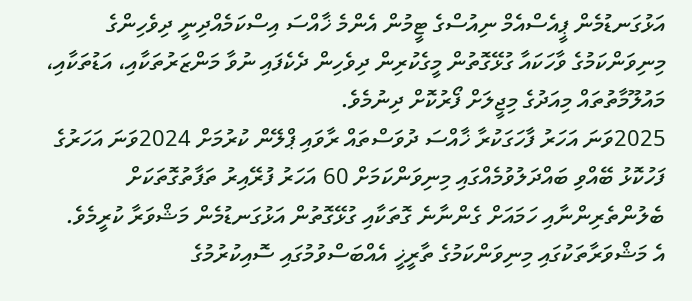އަޅުގަނޑުމެން ޕީއެސްއެމް ނިއުސްގެ ޓީމުން އެންމެ ޚާއްސަ އިސްކަމެއްދިނީ ދިވެހިންގެ މިނިވަންކަމުގެ ވާހަކައާ ގުޅޭގޮތުން މީގެކުރިން ދިވެހިން ދެކެފައި ނުވާ މަންޒަރުތަކާއި، އަޑުތަކާއި، މައުލޫމާތުތައް މިއަދުގެ މިޖީލަށް ފޯރުކޮށް ދިނުމެވެ.
2025ވަނަ އަހަރު ފާހަގަކުރާ ޚާއްސަ ދުވަސްތައް ރާވައި ޕްލޭން ކުރުމަށް 2024ވަނަ އަހަރުގެ ފަހުކޮޅު ބޭއްވި ބައްދަލުވުމެއްގައި މިނިވަންކަމަށް 60 އަހަރު ފުރޭއިރު ތަފާތުގޮތަކަށް ބެލުންތެރިންނާއި ހަމައަށް ގެންނާނެ ގޮތަކާއި ގުޅޭގޮތުން އަޅުގަނޑުމެން މަޝްވަރާ ކުރީމެވެ.
އެ މަޝްވަރާތަކުގައި މިނިވަންކަމުގެ ތާރީޚީ އެއްބަސްވުމުގައި ސޮއިކުރުމުގެ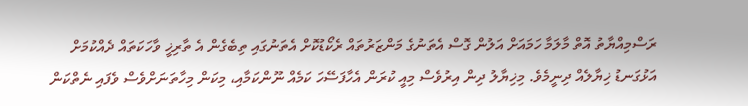ރަސްމިއްޔާތު އޮތް މާލަމާ ހަމައަށް އަލުން ގޮސް އެތަނުގެ މަންޒަރުތައް ރެކޯޑުކޮށް އެތަނުގައި ތިބެގެން އެ ތާރިޚީ ވާހަކަތައް ދެއްކުމަށް އަޅުގަނޑު ޚިޔާލެއް ދިނީމެވެ. މިޚިޔާލު ދިން އިރުވެސް މިއީ ކުރަން އެހާފަސޭހަ ކަމެއް ނޫންކަމާއި، މިކަން މިހާތަނަށްވެސް ވެފައި ނެތްކަން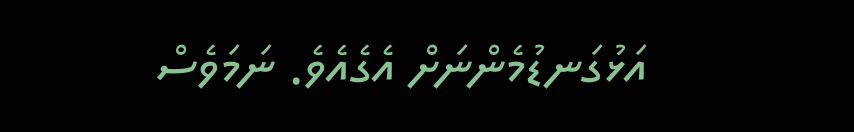އަޅުގަނޑުމެންނަށް އެގެއެވެ. ނަމަވެސް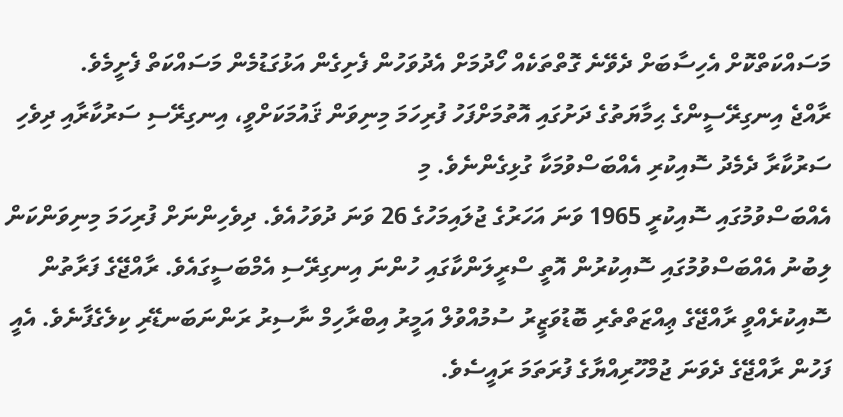މަސައްކަތްކޮށް އެހިސާބަށް ދެވޭނެ ގޮތްތަކެއް ހޯދުމަށް އެދުވަހުން ފެށިގެން އަޅުގަޑުމެން މަސައްކަތް ފެށީމެވެ.
ރާއްޖެ އިނގިރޭސީންގެ ޙިމާޔަތުގެ ދަށުގައި އޮތުމަށްފަހު ފުރިހަމަ މިނިވަން ޤައުމަކަށްވީ، އިނގިރޭސި ސަރުކާރާއި ދިވެހި ސަރުކާރާ ދެމެދު ސޮއިކުރި އެއްބަސްވުމަކާ ގުޅިގެންނެވެ. މި
އެއްބަސްވުމުގައި ސޮއިކުރީ 1965 ވަނަ އަހަރުގެ ޖުލައިމަހުގެ 26 ވަނަ ދުވަހުއެވެ. ދިވެހިންނަށް ފުރިހަމަ މިނިވަންކަން ލިބުނު އެއްބަސްވުމުގައި ސޮއިކުރުން އޮތީ ސްރީލަންކާގައި ހުންނަ އިނގިރޭސި އެމްބަސީގައެވެ. ރާއްޖޭގެ ފަރާތުން ސޮއިކުރެއްވީ ރާއްޖޭގެ ޢިއްޒަތްތެރި ބޮޑުވަޒީރު ސުމުއްވުލް އަމީރު އިބްރާހިމް ނާސިރު ރަންނަބަނޑޭރި ކިލެގެފާނެވެ. އެއީ ފަހުން ރާއްޖޭގެ ދެވަނަ ޖުމްހޫރިއްޔާގެ ފުރަތަމަ ރައީސެވެ.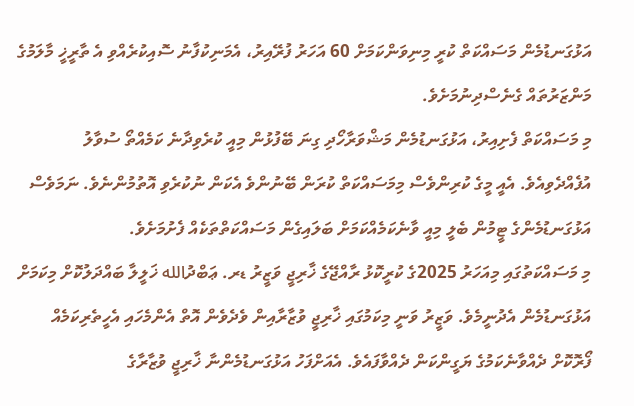އަޅުގަނޑުމެން މަސައްކަތް ކުރީ މިނިވަންކަމަށް 60 އަހަރު ފުރޭއިރު، އެމަނިކުފާނު ސޮއިކުރެއްވި އެ ތާރީޚީ މާލަމުގެ މަންޒަރުތައް ގެނެސްދިނުމަށެވެ.
މި މަސައްކަތް ފެށިއިރު، އަޅުގަނޑުމެން މަޝްވަރާހޯދި ގިނަ ބޭފުޅުން މިއީ ކުރެވިދާނެ ކަމެއްތޯ ސުވާލު އުފެއްދެވިއެވެ. އެއީ މީގެ ކުރިންވެސް މިމަސައްކަތް ކުރަން ބޭނުންވެ އެކަން ނުކުރެވި އޮތުމުންނެވެ. ނަމަވެސް އަޅުގަނޑުމެންގެ ޓީމުން ބެލީ މިއީ ވާނެކަމެއްކަމަށް ބަލައިގެން މަސައްކަތްތަކެއް ފެށުމަށެވެ.
މި މަސައްކަތުގައި މިއަހަރު 2025ގެ ކުރީކޮޅު ރާއްޖޭގެ ޚާރިޖީ ވަޒީރު ޑރ. ޢަބްދުالله ޚަލީލާ ބައްދަލުކޮށް މިކަމަށް އަޅުގަނޑުމެން އެދުނީމެވެ. ވަޒީރު ވަނީ މިކަމުގައި ޚާރިޖީ ވުޒާރާއިން ވެދެވެން އޮތް އެންމެހައި އެހީތެރިކަމެއް ފޯރޮކޮށް ދެއްވާނެކަމުގެ ޔަގީންކަން ދެއްވާފައެވެ. އެއަށްފަހު އަޅުގަނޑުމެންނާ ޚާރިޖީ ވުޒާރާގެ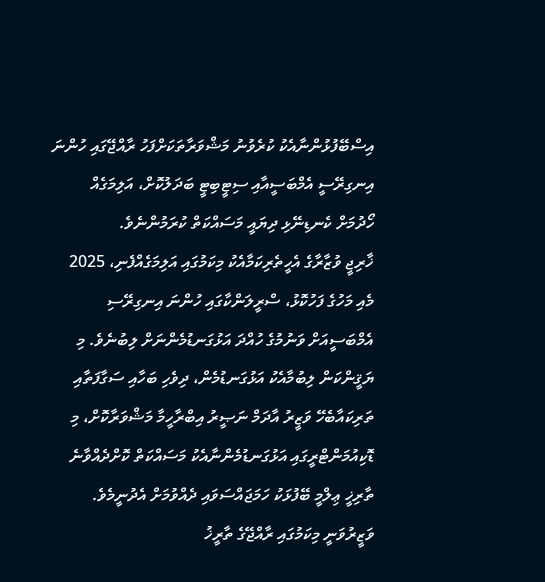އިސްބޭފުޅުންނާއެކު ކުރެވުނު މަޝްވަރާތަކަށްފަހު ރާއްޖޭގައި ހުންނަ އިނގިރޭސީ އެމްބަސީއާއި ސިޓީބިޓީ ބަދަލުކޮށް، އަލިމަގެއް ހޯދުމަށް ކެނޑިނޭޅި ދިޔައީ މަސައްކަތް ކުރަމުންނެވެ.
ޚާރިޖީ ވުޒާރާގެ އެހީތެރިކަމާއެކު މިކަމުގައި އަލިމަގެއްފެނި، 2025 މެއި މަހުގެ ފަހުކޮޅު، ސްރީލަންކާގައި ހުންނަ އިނގިރޭސި އެމްބަސީއަށް ވަނުމުގެ ހުއްދަ އަޅުގަނޑުމެންނަށް ލިބުނެވެ. މި ޔަޤީންކަން ލިބުމާއެކު އަޅުގަނޑުމެން، ދިވެހި ބަހާއި ސަގާފަތާއި ތަރިކައާބެހޭ ވަޒީރު އާދަމް ނަޞީރު އިބްރާހީމާ މަޝްވަރާކޮށް، މި ޑޮކިއުމަންޓްރީގައި އަޅުގަނޑުމެންނާއެކު މަސައްކަތް ކޮށްދެއްވާނެ ތާރިޚީ ޢިލްމީ ބޭފުޅަކު ހަމަޖައްސަވައި ދެއްވުމަށް އެދުނީމެވެ. ވަޒީރުވަނީ މިކަމުގައި ރާއްޖޭގެ ތާރީޚު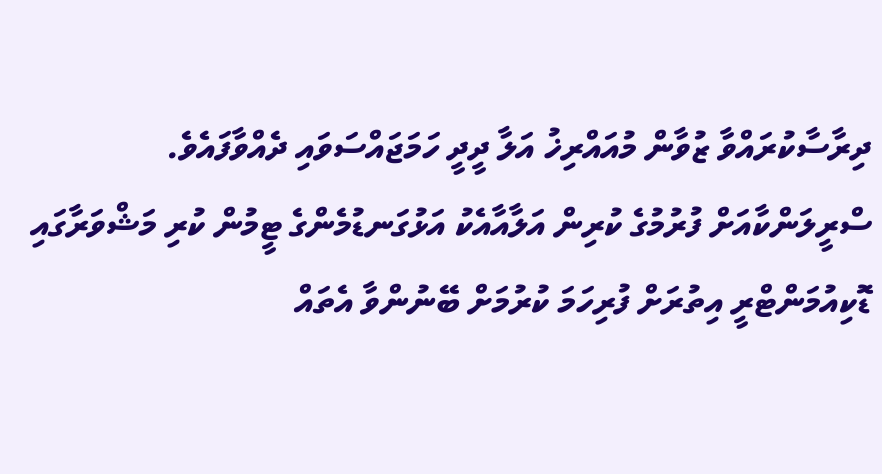ދިރާސާކުރައްވާ ޒުވާން މުއައްރިޚު އަލާ ދީދީ ހަމަޖައްސަވައި ދެއްވާފައެވެ.
ސްރީލަންކާއަށް ފުރުމުގެ ކުރިން އަލާއާއެކު އަޅުގަނޑުމެންގެ ޓީމުން ކުރި މަޝްވަރާގައި ޑޮކިއުމަންޓްރީ އިތުރަށް ފުރިހަމަ ކުރުމަށް ބޭނުންވާ އެތައް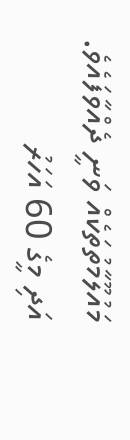މައުލޫމާތުތަކެއް ވަނީ ދެއްވާފައެވެ. އަދި މީގެ 60 އަހަރު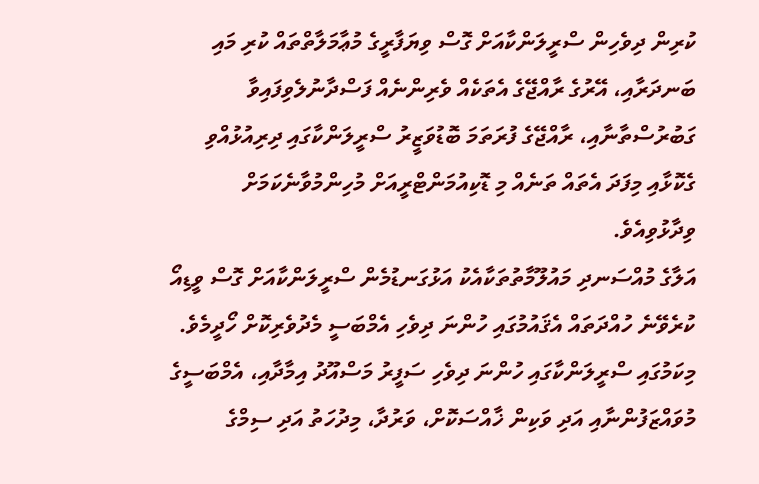ކުރިން ދިވެހިން ސްރީލަންކާއަށް ގޮސް ވިޔަފާރީގެ މުޢާމަލާތްތައް ކުރި މައި ބަނދަރާއި، އޭރުގެ ރާއްޖޭގެ އެތަކެއް ވެރިންނެއް ފަސްދާނުލެވިފައިވާ ގަބުރުސްތާނާއި، ރާއްޖޭގެ ފުރަތަމަ ބޮޑުވަޒީރު ސްރީލަންކާގައި ދިރިއުޅުއްވި ގެކޮޅާއި މިފަދަ އެތައް ތަނެއް މި ޑޮކިއުމަންޓްރީއަށް މުހިންމުވާނެކަމަށް ވިދާޅުވިއެވެ.
އަލާގެ މުއްސަނދި މައުލޫމާތުތަކާއެކު އަޅުގަނޑުމެން ސްރީލަންކާއަށް ގޮސް ވީޑިއޯ ކުރެވޭނެ ހުއްދަތައް އެޤައުމުގައި ހުންނަ ދިވެހި އެމްބަސީ މެދުވެރިކޮށް ހޯދީމެވެ. މިކަމުގައި ސްރީލަންކާގައި ހުންނަ ދިވެހި ސަފީރު މަސްއޫދު އިމާދާއި، އެމްބަސީގެ މުވައްޒަފުންނާއި އަދި ވަކިން ޚާއްސަކޮށް، ވަރުދާ، މިދުހަތު އަދި ސިމްގެ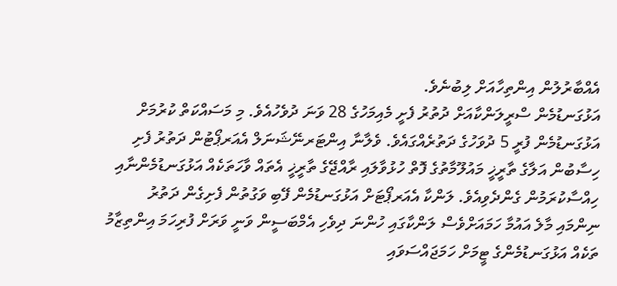އެއްބާރުލުން އިންތިހާއަށް ލިބުނެވެ.
އަޅުގަނޑުމެން ސްރީލަންކާއަށް ދުތުރު ފެށީ މެއިމަހުގެ 28 ވަނަ ދުވެހުއެވެ. މި މަސައްކަތް ކުރުމަށް އަޅުގަނޑުމެން ފުރީ 5 ދުވަހުގެ ދަތުރެއްގައެވެ. ވެލާނާ އިންޓަރނޭޝަނަލް އެއަރޕޯޓުން ދަތުރު ފެށި ހިސާބުން އަލާގެ ތާރީޚީ މައުލޫމާތުގެ ފޮތް ހުޅުވާލައި ރާއްޖޭގެ ތާރީޚީ އެތައް ވާހަތަކެއް އަޅުގަނޑުމެންނާއި ހިއްސާކުރަމުން ގެންދެވިއެވެ. ލަންކާ އެއަރޕޯޓަށް އަޅުގަނޑުމެން ފޭބި ވަގުތުން ފެށިގެން ދަތުރު ނިންމައި މާލެ އައުމާ ހަމައަށްވެސް ލަންކާގައި ހުންނަ ދިވެހި އެމްބަސީން ވަނީ ވަރަށް ފުރިހަމަ އިންތިޒާމު ތަކެއް އަޅުގަނޑުމެންގެ ޓީމަށް ހަމަޖައްސަވައި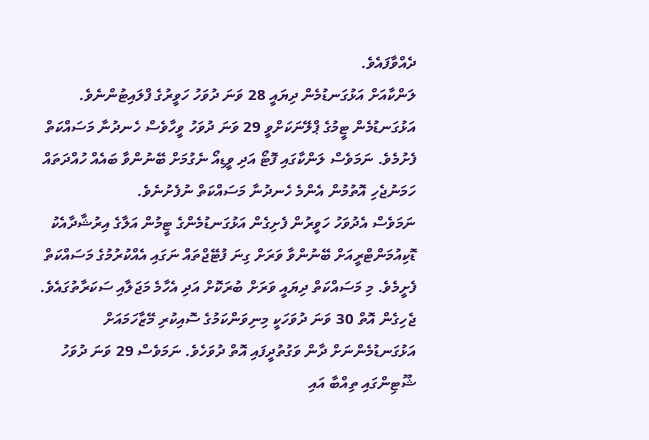ދެއްވާފައެވެ.
ލަންކާއަށް އަޅުގަނޑުމެން ދިޔައީ 28 ވަނަ ދުވަހު ހަވީރުގެ ފްލައިޓުންނެވެ. އަޅުގަނޑުމެން ޓީމުގެ ޕްލޭނަކަށްވީ 29 ވަނަ ދުވަހު ވީހާވެސް ހެނދުނާ މަސައްކަތް ފެށުމެވެ. ނަމަވެސް ލަންކާގައި ފޮޓޯ އަދި ވީޑިއޯ ނެގުމަށް ބޭނުންވާ ބައެއް ހުއްދަތައް ހަމަނުޖެހި އޮތުމުން އެންމެ ހެނދުނާ މަސައްކަތް ނުފެށުނެވެ.
ނަމަވެސް އެދުވަހު ހަވީރުން ފެށިގެން އަޅުގަނޑުމެންގެ ޓީމުން އަލާގެ އިރުޝާދާއެކު ޑޮކިއުމަންޓްރީއަށް ބޭނުންވާ ވަރަށް ގިނަ ފުޓޭޖްތައް ނަގައި އެއްކުރުމުގެ މަސައްކަތް ފެށީމެވެ. މި މަސައްކަތް ދިޔައީ ވަރަށް ބުރަކޮށް އަދި އެހާމެ މަޖަލާއި ސަކަރާތުގައެވެ.
ޖެހިގެން އޮތް 30 ވަނަ ދުވަހަކީ މިނިވަންކަމުގެ ސޮއިކުރި މޭޒާހަމައަށް އަޅުގަނޑުމެންނަށް ދާން ވަގުތުދީފައި އޮތް ދުވަހެވެ. ނަމަވެސް 29 ވަނަ ދުވަހު ޝޫޓިންގައި ތިއްބާ އައި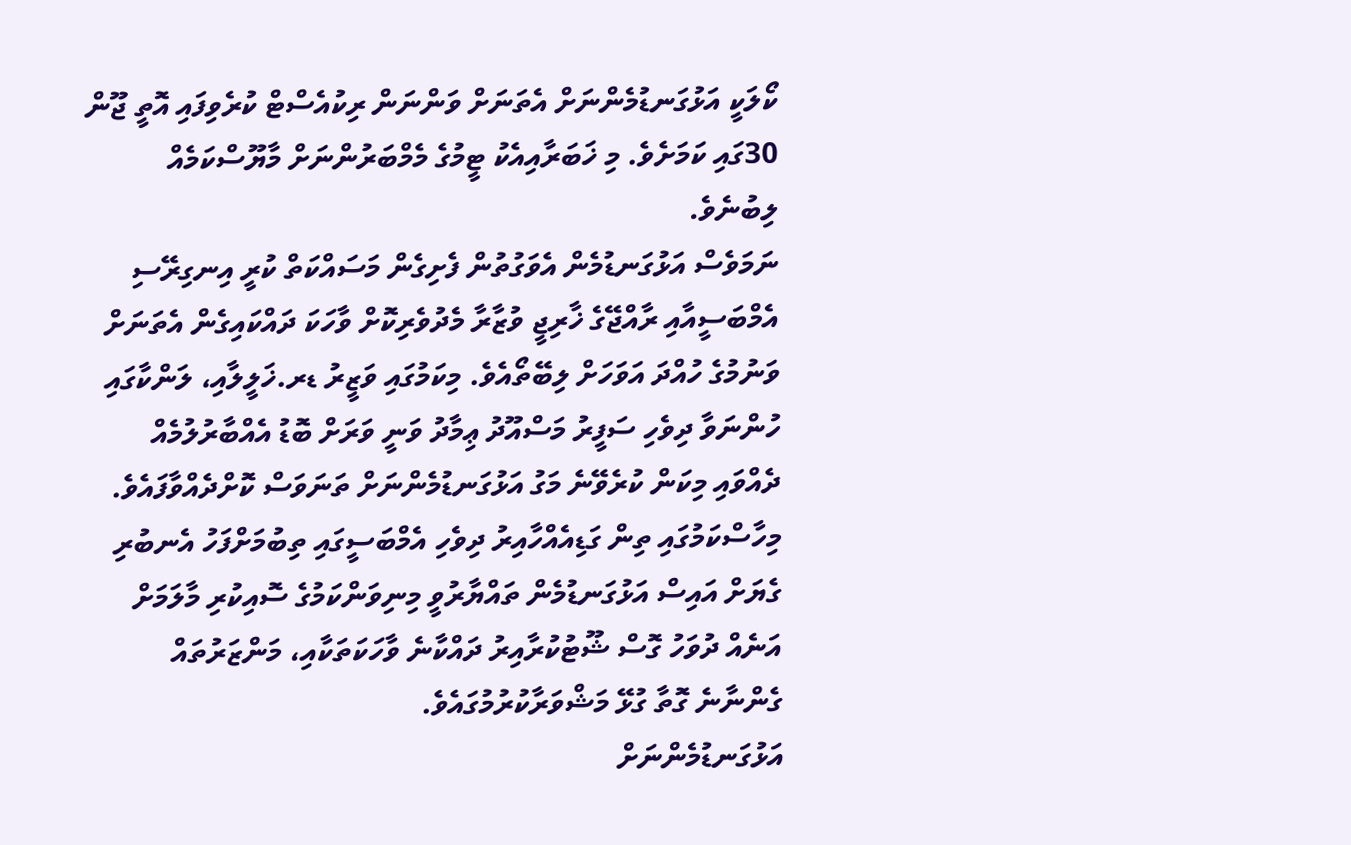ކޯލަކީ އަޅުގަނޑުމެންނަށް އެތަނަށް ވަންނަން ރިކުއެސްޓް ކުރެވިފައި އޮތީ ޖޫން 30ގައި ކަމަށެވެ. މި ޚަބަރާއިއެކު ޓީމުގެ މެމްބަރުންނަށް މާޔޫސްކަމެއް ލިބުނެވެ.
ނަމަވެސް އަޅުގަނޑުމެން އެވަގުތުން ފެށިގެން މަސައްކަތް ކުރީ އިނގިރޭސި އެމްބަސީއާއި ރާއްޖޭގެ ޚާރިޖީ ވުޒާރާ މެދުވެރިކޮށް ވާހަކަ ދައްކައިގެން އެތަނަށް ވަނުމުގެ ހުއްދަ އަވަހަށް ލިބޭތޯއެވެ. މިކަމުގައި ވަޒީރު ޑރ.ޚަލީލާއި، ލަންކާގައި ހުންނަވާ ދިވެހި ސަފީރު މަސްއޫދު ޢިމާދު ވަނީ ވަރަށް ބޮޑު އެއްބާރުލުމެއް ދެއްވައި މިކަން ކުރެވޭނެ މަގު އަޅުގަނޑުމެންނަށް ތަނަވަސް ކޮށްދެއްވާފައެވެ.
މިހާސްކަމުގައި ތިން ގަޑިއެއްހާއިރު ދިވެހި އެމްބަސީގައި ތިބުމަށްފަހު އެނބުރި ގެޔަށް އައިސް އަޅުގަނޑުމެން ތައްޔާރުވީ މިނިވަންކަމުގެ ސޮއިކުރި މާލަމަށް އަނެއް ދުވަހު ގޮސް ޝޫޓުކުރާއިރު ދައްކާނެ ވާހަކަތަކާއި، މަންޒަރުތައް ގެންނާނެ ގޮތާ ގުޅޭ މަޝްވަރާކުރުމުގައެވެ.
އަޅުގަނޑުމެންނަށް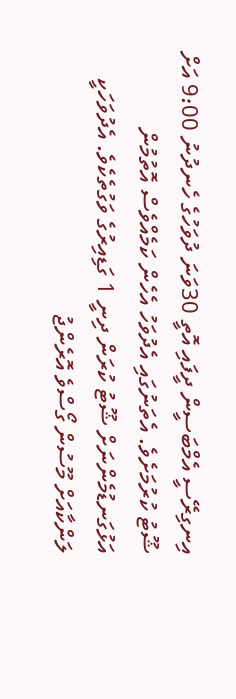އިނގިރޭސީ އެމްބަސީން ދީފައި އޮތީ 30ވަނަ ދުވަހުގެ ހެނދުނު 9:00 އަށް ޝޫޓު ކުރުމަށެވެ. އެތަނުގައި އެދުވަހު އެހެން ކަމެއްވެސް އޮތުމުން އަޅުގަނޑުމެންނަށް ޝޫޓު ކުރަން ދިނީ 1 ގަޑިއިރުގެ ވަގުތެކެވެ. އެދުވަހަކީ ލަންކާއަށް މޫސުން ގޯސްވެ އޮރެންޖު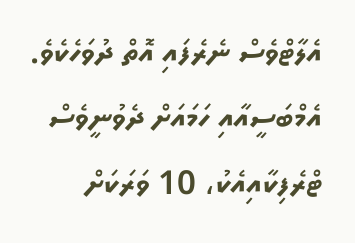އެލާޓްވެސް ނެރެފައި އޮތް ދުވަހެކެވެ. އެމްބަސީއާއި ހަމައަށް ދެވުނީވެސް ޓްރެފިކާއިއެކު، 10 ވަރަކަށް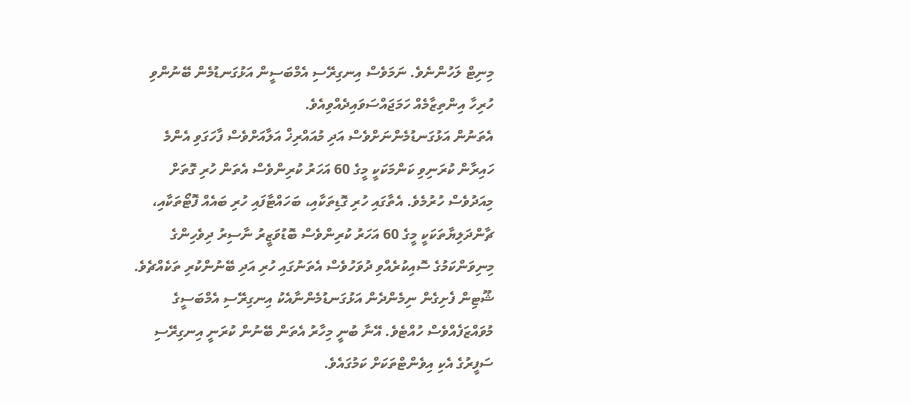މިނިޓް ލަހުންނެވެ. ނަމަވެސް އިނގިރޭސި އެމްބަސީން އަޅުގަނޑުމެން ބޭނުންވި ހުރިހާ އިންތިޒާމެއް ހަމަޖައްސަވައިދެއްވިއެވެ.
އެތަނުން އަޅުގަނޑުމެންނަށްވެސް އަދި މުއައްރިޚް އަލާއަށްވެސް ފާހަގަވި އެންމެ ހައިރާން ކުރަނިވި ކަންމަކަކީ މީގެ 60 އަހަރު ކުރިންވެސް އެތަން ހުރި ގޮތަށް މިއަދުވެސް ހުރުމެވެ. އެތާގައި ހުރި ގޮޑިތަކާއި، ބަހައްޓާފައި ހުރި ބައެއް ފޮޓޯތަކާއި، ޗާންދަލިޔާތަކަކީ މީގެ 60 އަހަރު ކުރިންވެސް ބޮޑުވަޒީރު ނާސިރު ދިވެހިންގެ މިނިވަންކަމުގެ ސޮއިކުރެއްވި ދުވަހުވެސް އެތަނުގައި ހުރި އަދި ބޭނުންކުރި ތަކެއްޗެވެ. ޝޫޓިން ފެށިގެން ނިމެންދެން އަޅުގަނޑުމެންނާއެކު އިނގިރޭސި އެމްބަސީގެ މުވައްޒަފެއްވެސް ހުއްޓެވެ. އޭނާ ބުނީ މިހާރު އެތަން ބޭނުން ކުރަނީ އިނގިރޭސި ސަފީރުގެ އެކި އިވެންޓްތަކަށް ކަމުގައެވެ.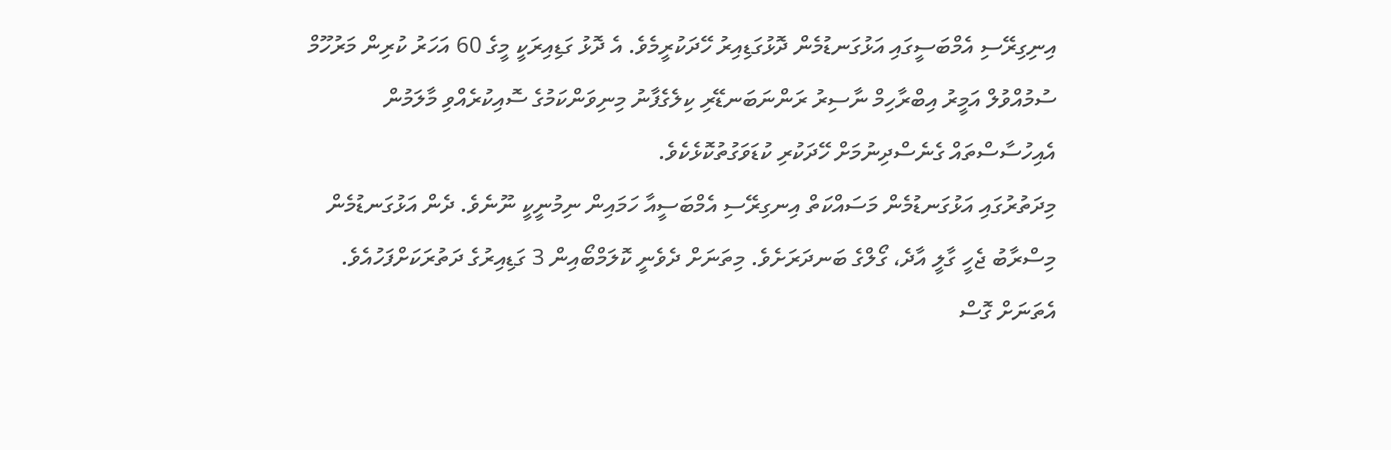އިނިގިރޭސި އެމްބަސީގައި އަޅުގަނޑުމެން ދޮޅުގަޑިއިރު ހޭދަކުރީމެވެ. އެ ދޮޅު ގަޑިއިރަކީ މީގެ 60 އަހަރު ކުރިން މަރުހޫމް ސުމުއްވުލް އަމީރު އިބްރާހިމް ނާސިރު ރަންނަބަނޑޭރި ކިލެގެފާނު މިނިވަންކަމުގެ ސޮއިކުރެއްވި މާލަމުން އެއިހުސާސްތައް ގެނެސްދިނުމަށް ހޭދަކުރި ކުޑަވަގުތުކޮޅެކެވެ.
މިދަތުރުގައި އަޅުގަނޑުމެން މަސައްކަތް އިނގިރޭސި އެމްބަސީއާ ހަމައިން ނިމުނީކީ ނޫނެވެ. ދެން އަޅުގަނޑުމެން މިސްރާބު ޖެހީ ގާލީ އާދެ، ގޯލްގެ ބަނދަރަށެވެ. މިތަނަށް ދެވެނީ ކޮލަމްބޯއިން 3 ގަޑިއިރުގެ ދަތުރަކަށްފަހުއެވެ. އެތަނަށް ގޮސް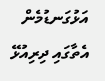އަޅުގަނޑުމެން އެތާގައި ދިރިއުޅޭ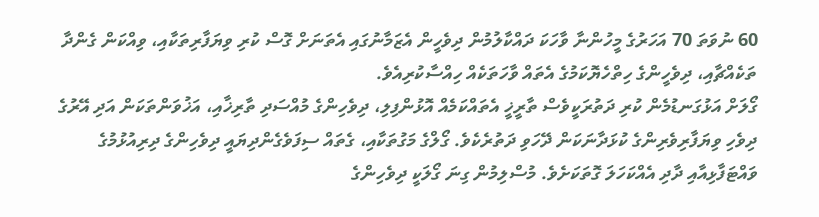60 ނުވަތަ 70 އަހަރުގެ މީހުންނާ ވާހަކަ ދައްކާލުމުން ދިވެހީން އެޒަމާނުގައި އެތަނަށް ގޮސް ކުރި ވިޔަފާރިތަކާއި، ވިއްކަން ގެންދާ ތަކެއްޗާއި، ދިވެހީންގެ ހިތްހެޔޮކަމުގެ އެތައް ވާހަތަކެއް ހިއްސާކުރިއެވެ.
ގޯލަށް އަޅުގަނޑުމެން ކުރި ދަތުރަކީވެސް ތާރީޚީ އެތައްކަމެއް އޮޅުންފިލި، ދިވެހިންގެ މުއްސަދި ތާރިޚާއި، އަޚުވަންތަކަން އަދި އޭރުގެ ދިވެހި ވިޔަފާރިވެރިންގެ ކުޅަދާނަކަން ދޭހަވި ދަތުރެކެވެ. ގޯލްގެ މަގުތަކާއި، ގެތައް ސިފަވެގެންދިޔައީ ދިވެހިންގެ ދިރިއުޅުމުގެ ވައްޓަފާޅިއާއި ދާދި އެއްކަހަލަ ގޮތަކަށެވެ. މުސްލިމުން ގިނަ ގޯލަކީ ދިވެހިންގެ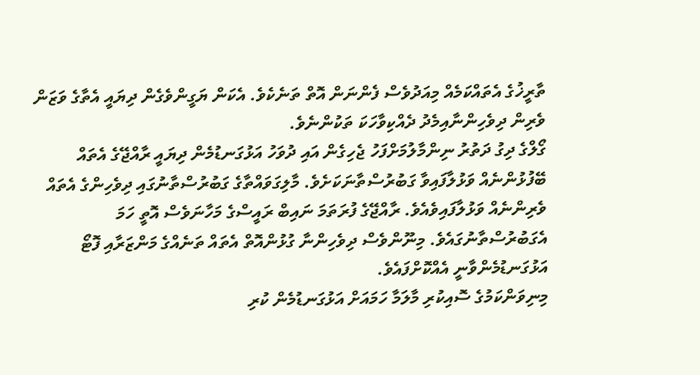ތާރީޚުގެ އެތައްކަމެއް މިއަދުވެސް ފެންނަން އޮތް ތަނެކެވެ. އެކަން ޔަގީންވެގެން ދިޔައީ އެތާގެ ވަޒަން ވެރިން ދިވެހިންނާއިމެދު ދެއްކިވާހަކަ ތަކުންނެވެ.
ގޯލްގެ ދިގު ދަތުރު ނިންމާލުމަށްފަހު ޖެހިގެން އައި ދުވަހު އަޅުގަނޑުމެން ދިޔައީ ރާއްޖޭގެ އެތައް ބޭފުޅުންނެއް ވަޅުލާފައިވާ ގަބުރުސްތާނަކަށެވެ. މާލިގަވައްތާގެ ގަބުރުސްތާނުގައި ދިވެހިންގެ އެތައް ވެރިންނެއް ވަޅުލާފައިވެއެވެ. ރާއްޖޭގެ ފުރަތަމަ ނައިބް ރައީސްގެ މަހާނަވެސް އޮތީ ހަމަ އެގަބުރުސްތާނުގައެވެ. މިނޫންވެސް ދިވެހިންނާ ގުޅުންއޮތް އެތައް ތަނެއްގެ މަންޒަރާއި ފޮޓޯ އަޅުގަނޑުމެންވާނީ އެއްކޮށްފައެވެ.
މިނިވަންކަމުގެ ސޮއިކުރި މާލަމާ ހަމައަށް އަޅުގަނޑުމެން ކުރި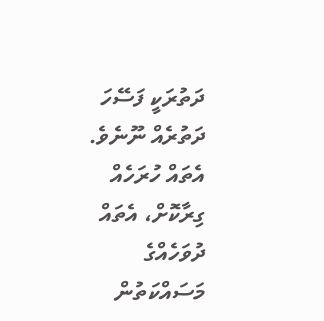ދަތުރަކީ ފަސޭހަ ދަތުރެއް ނޫނެވެ. އެތައް ހުރަހެއް ގިރާކޮށް، އެތައް ދުވަހެއްގެ މަސައްކަތުން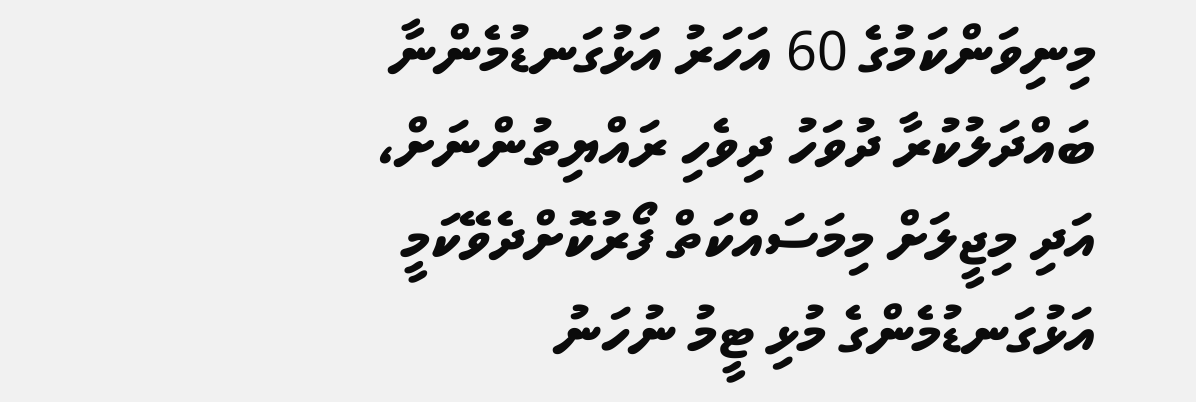މިނިވަންކަމުގެ 60 އަހަރު އަޅުގަނޑުމެންނާ ބައްދަލުކުރާ ދުވަހު ދިވެހި ރައްޔިތުންނަށް، އަދި މިޖީލަށް މިމަސައްކަތް ފޯރުކޮށްދެވޭކަމީ އަޅުގަނޑުމެންގެ މުޅި ޓީމު ނުހަނު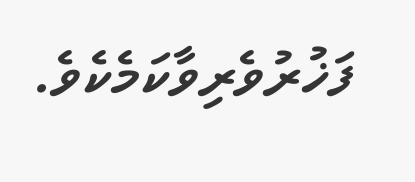ފަޚުރުވެރިވާކަމެކެވެ.